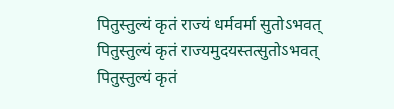पितुस्तुल्यं कृतं राज्यं धर्मवर्मा सुतोऽभवत्
पितुस्तुल्यं कृतं राज्यमुदयस्तत्सुतोऽभवत्
पितुस्तुल्यं कृतं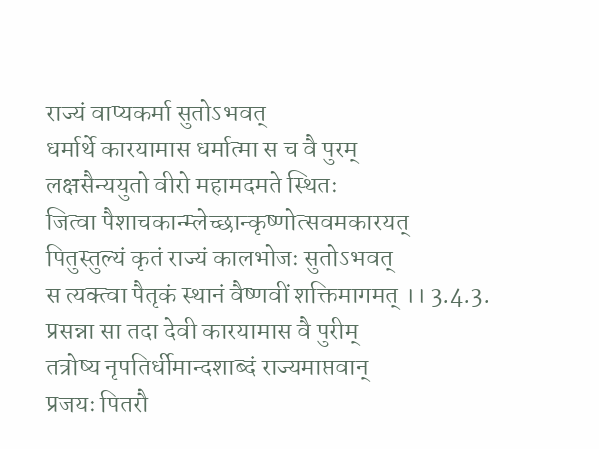राज्यं वाप्यकर्मा सुतोऽभवत्
धर्मार्थे कारयामास धर्मात्मा स च वै पुरम्
लक्षसैन्ययुतो वीरो महामदमते स्थितः
जित्वा पैशाचकान्म्लेच्छान्कृष्णोत्सवमकारयत्
पितुस्तुल्यं कृतं राज्यं कालभोजः सुतोऽभवत्
स त्यक्त्वा पैतृकं स्थानं वैष्णवीं शक्तिमागमत् ।। 3.4.3.
प्रसन्ना सा तदा देवी कारयामास वै पुरीम्
तत्रोष्य नृपतिर्धीमान्दशाब्दं राज्यमाप्तवान्
प्रजयः पितरौ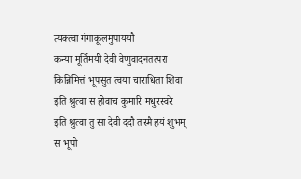त्यक्त्वा गंगाकूलमुपाययौ
कन्या मूर्तिमयी देवी वेणुवादनतत्परा
किन्निमित्तं भूपसुत त्वया चाराधिता शिवा
इति श्रुत्वा स होवाच कुमारि मधुरस्वरे
इति श्रुत्वा तु सा देवी ददौ तस्मै हयं शुभम्
स भूपो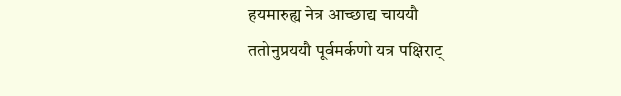हयमारुह्य नेत्र आच्छाद्य चाययौ
ततोनुप्रययौ पूर्वमर्कणो यत्र पक्षिराट्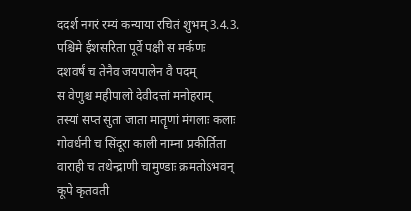ददर्श नगरं रम्यं कन्याया रचितं शुभम् 3.4.3.
पश्चिमे ईशसरिता पूर्वे पक्षी स मर्कणः
दशवर्षं च तेनैव जयपालेन वै पदम्
स वेणुश्च महीपालो देवीदत्तां मनोहराम्
तस्यां सप्त सुता जाता मातॄणां मंगलाः कलाः
गोवर्धनी च सिंदूरा काली नाम्ना प्रकीर्तिता
वाराही च तथेन्द्राणी चामुण्डाः क्रमतोऽभवन्
कूपे कृतवती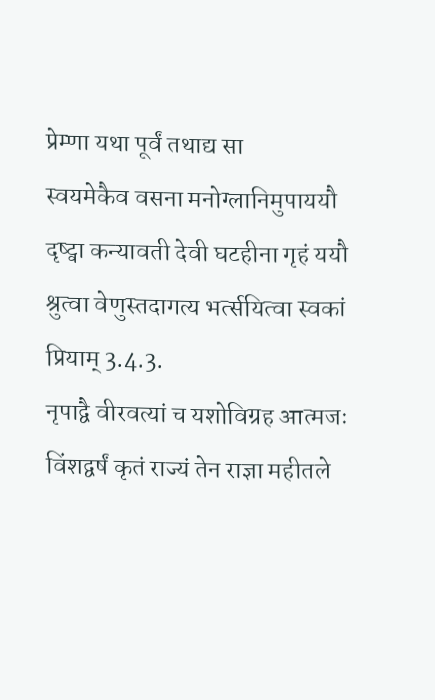प्रेम्णा यथा पूर्वं तथाद्य सा
स्वयमेकैव वसना मनोग्लानिमुपाययौ
दृष्ट्वा कन्यावती देवी घटहीना गृहं ययौ
श्रुत्वा वेणुस्तदागत्य भर्त्सयित्वा स्वकां प्रियाम् 3.4.3.
नृपाद्वै वीरवत्यां च यशोविग्रह आत्मजः
विंशद्वर्षं कृतं राज्यं तेन राज्ञा महीतले